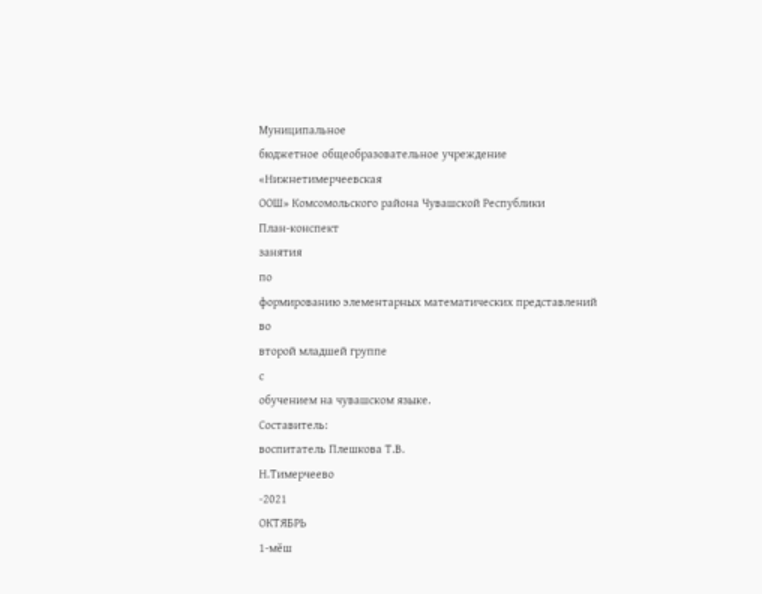Муниципальное
бюджетное общеобразовательное учреждение
«Нижнетимерчеевская
ООШ» Комсомольского района Чувашской Республики
План-конспект
занятия
по
формированию элементарных математических представлений
во
второй младшей группе
с
обучением на чувашском языке.
Составитель:
воспитатель Плешкова Т.В.
Н.Тимерчеево
-2021
ОКТЯБРЬ
1-мĕш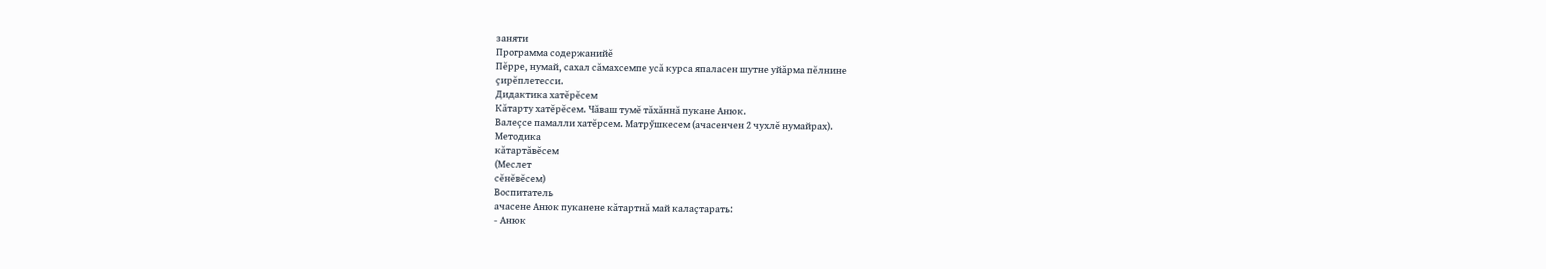заняти
Программа содержанийĕ
Пĕрре, нумай, сахал сăмахсемпе усă курса япаласен шутне уйăрма пĕлнине
ҫирĕплетесси.
Дидактика хатĕрĕсем
Кăтарту хатĕрĕсем. Чăваш тумĕ тăхăннă пукане Анюк.
Валеçсе памалли хатĕрсем. Матрӳшкесем (ачасенчен 2 чухлĕ нумайрах).
Методика
кăтартăвĕсем
(Меслет
сĕнĕвĕсем)
Воспитатель
ачасене Анюк пуканене кăтартнă май калаҫтарать:
- Анюк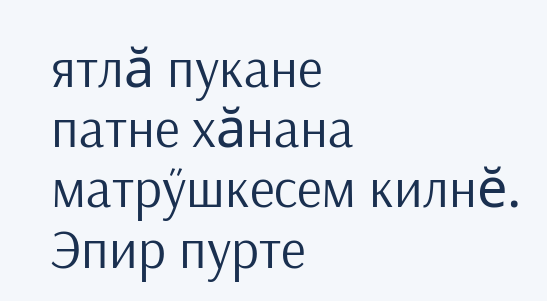ятлă пукане
патне хăнана матрӳшкесем килнĕ. Эпир пурте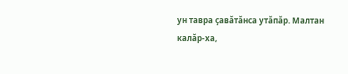ун тавра ҫавăтăнса утăпăр. Малтан
калăр-ха,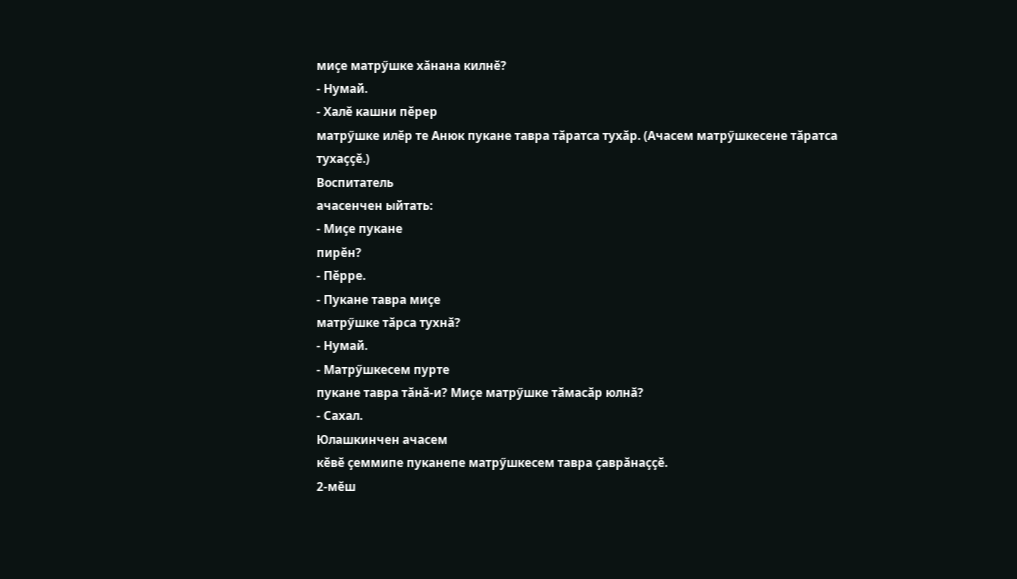миҫе матрӳшке хăнана килнĕ?
- Нумай.
- Халĕ кашни пĕрер
матрӳшке илĕр те Анюк пукане тавра тăратса тухăр. (Ачасем матрӳшкесене тăратса
тухаҫҫĕ.)
Воспитатель
ачасенчен ыйтать:
- Миҫе пукане
пирĕн?
- Пĕрре.
- Пукане тавра миҫе
матрӳшке тăрса тухнă?
- Нумай.
- Матрӳшкесем пурте
пукане тавра тăнă-и? Миҫе матрӳшке тăмасăр юлнă?
- Сахал.
Юлашкинчен ачасем
кĕвĕ ҫеммипе пуканепе матрӳшкесем тавра ҫаврăнаҫҫĕ.
2-мĕш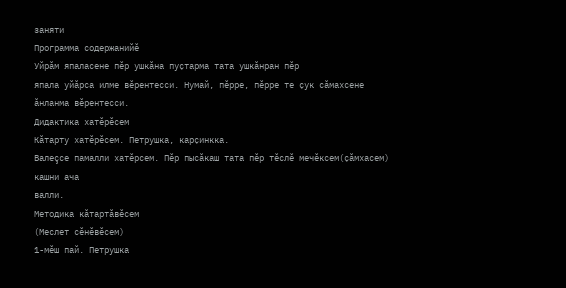заняти
Программа содержанийĕ
Уйрăм япаласене пĕр ушкăна пуҫтарма тата ушкăнран пĕр
япала уйăрса илме вĕрентесси. Нумай, пĕрре, пĕрре те ҫук сăмахсене
ăнланма вĕрентесси.
Дидактика хатĕрĕсем
Кăтарту хатĕрĕсем. Петрушка, карҫинкка.
Валеçсе памалли хатĕрсем. Пĕр пысăкаш тата пĕр тĕслĕ мечĕксем(ҫăмхасем) кашни ача
валли.
Методика кăтартăвĕсем
(Меслет сĕнĕвĕсем)
1-мĕш пай. Петрушка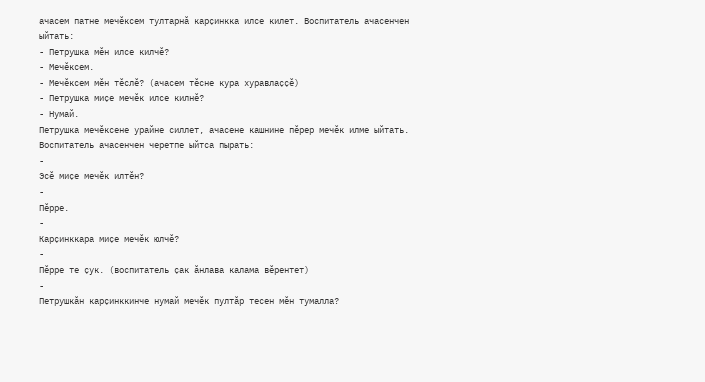ачасем патне мечĕксем тултарнă карҫинкка илсе килет. Воспитатель ачасенчен
ыйтать:
- Петрушка мĕн илсе килчĕ?
- Мечĕксем.
- Мечĕксем мĕн тĕслĕ? (ачасем тĕсне кура хуравлаҫҫĕ)
- Петрушка миҫе мечĕк илсе килнĕ?
- Нумай.
Петрушка мечĕксене урайне силлет, ачасене кашнине пĕрер мечĕк илме ыйтать.
Воспитатель ачасенчен черетпе ыйтса пырать:
-
Эсĕ миҫе мечĕк илтĕн?
-
Пĕрре.
-
Карҫинккара миҫе мечĕк юлчĕ?
-
Пĕрре те ҫук. (воспитатель ҫак ăнлава калама вĕрентет)
-
Петрушкăн карҫинккинче нумай мечĕк пултăр тесен мĕн тумалла?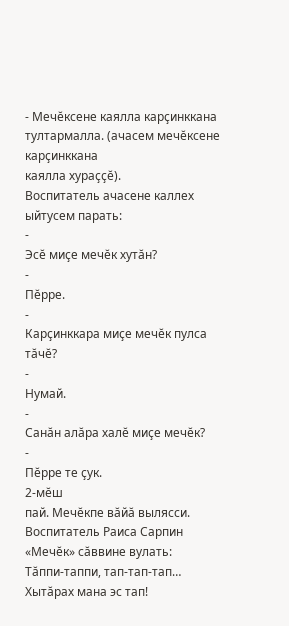- Мечĕксене каялла карҫинккана тултармалла. (ачасем мечĕксене карҫинккана
каялла хураҫҫĕ).
Воспитатель ачасене каллех ыйтусем парать:
-
Эсĕ миҫе мечĕк хутăн?
-
Пĕрре.
-
Карҫинккара миҫе мечĕк пулса тăчĕ?
-
Нумай.
-
Санăн алăра халĕ миҫе мечĕк?
-
Пĕрре те ҫук.
2-мĕш
пай. Мечĕкпе вăйă вылясси.
Воспитатель Раиса Сарпин «Мечĕк» сăввине вулать:
Тăппи-таппи, тап-тап-тап…
Хытăрах мана эс тап!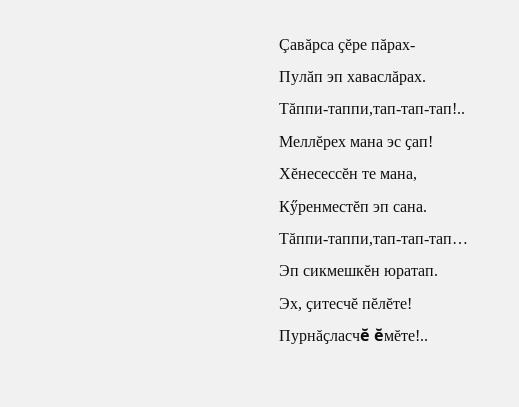Çавăрса ҫĕре пăрах-
Пулăп эп хаваслăрах.
Тăппи-таппи,тап-тап-тап!..
Меллĕрех мана эс ҫап!
Хĕнесессĕн те мана,
Кӳренместĕп эп сана.
Тăппи-таппи,тап-тап-тап…
Эп сикмешкĕн юратап.
Эх, ҫитесчĕ пĕлĕте!
Пурнăҫласчĕ ĕмĕте!..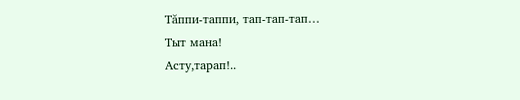Тăппи-таппи, тап-тап-тап…
Тыт мана!
Асту,тарап!..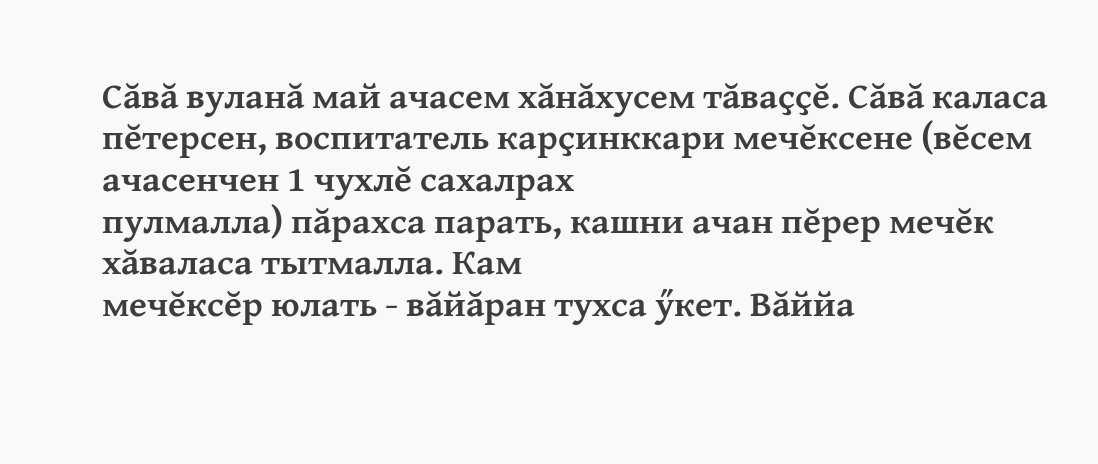Сăвă вуланă май ачасем хăнăхусем тăваҫҫĕ. Сăвă каласа
пĕтерсен, воспитатель карҫинккари мечĕксене (вĕсем ачасенчен 1 чухлĕ сахалрах
пулмалла) пăрахса парать, кашни ачан пĕрер мечĕк хăваласа тытмалла. Кам
мечĕксĕр юлать - вăйăран тухса ӳкет. Вăййа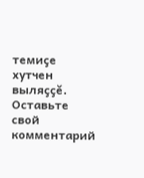темиҫе хутчен выляҫҫĕ.
Оставьте свой комментарий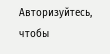Авторизуйтесь, чтобы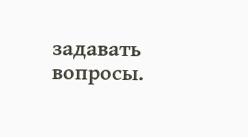задавать вопросы.